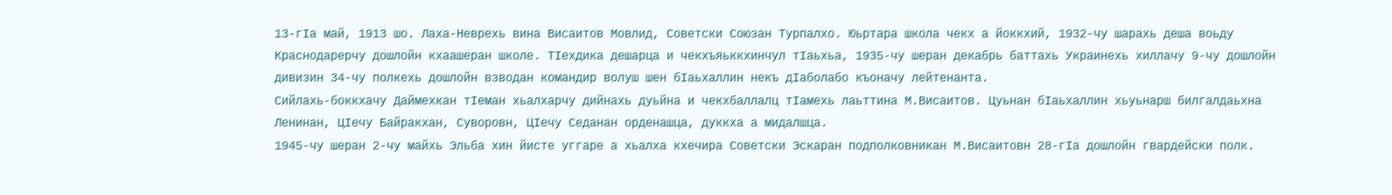13-гIа май, 1913 шо. Лаха-Неврехь вина Висаитов Мовлид, Советски Союзан Турпалхо. Юьртара школа чекх а йоккхий, 1932-чу шарахь деша воьду Краснодарерчу дошлойн кхаашеран школе. ТIехдика дешарца и чекхъяьккхинчул тIаьхьа, 1935-чу шеран декабрь баттахь Украинехь хиллачу 9-чу дошлойн дивизин 34-чу полкехь дошлойн взводан командир волуш шен бIаьхаллин некъ дIаболабо къоначу лейтенанта.
Сийлахь-боккхачу Даймехкан тIеман хьалхарчу дийнахь дуьйна и чекхбаллалц тIамехь лаьттина М.Висаитов. Цуьнан бIаьхаллин хьуьнарш билгалдаьхна Ленинан, ЦIечу Байракхан, Суворовн, ЦIечу Седанан орденашца, дуккха а мидалшца.
1945-чу шеран 2-чу майхь Эльба хин йисте уггаре а хьалха кхечира Советски Эскаран подполковникан М.Висаитовн 28-гIа дошлойн гвардейски полк.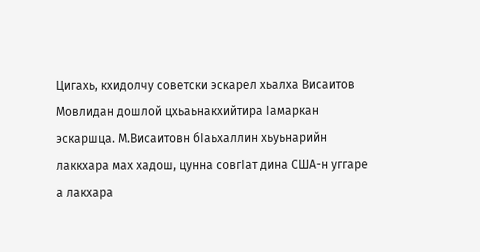Цигахь, кхидолчу советски эскарел хьалха Висаитов Мовлидан дошлой цхьаьнакхийтира Iамаркан эскаршца. М.Висаитовн бIаьхаллин хьуьнарийн лаккхара мах хадош, цунна совгIат дина США-н уггаре а лакхара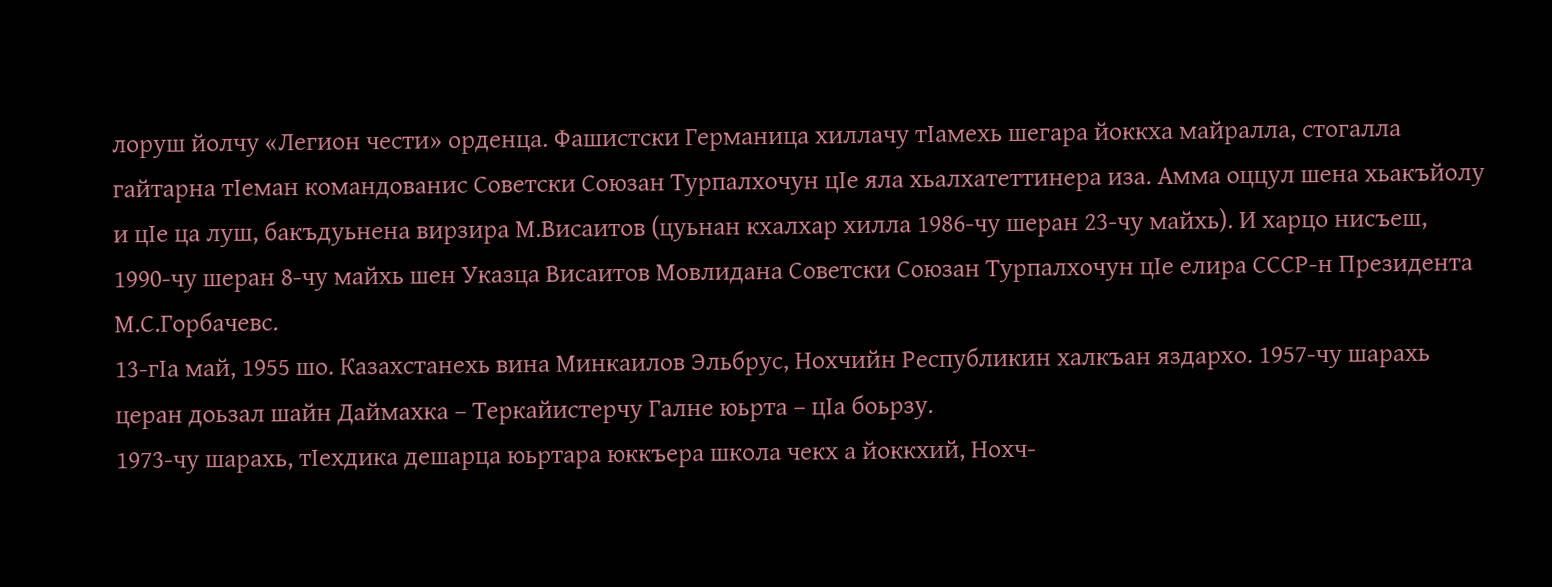лоруш йолчу «Легион чести» орденца. Фашистски Германица хиллачу тIамехь шегара йоккха майралла, стогалла гайтарна тIеман командованис Советски Союзан Турпалхочун цIе яла хьалхатеттинера иза. Амма оццул шена хьакъйолу и цIе ца луш, бакъдуьнена вирзира М.Висаитов (цуьнан кхалхар хилла 1986-чу шеран 23-чу майхь). И харцо нисъеш, 1990-чу шеран 8-чу майхь шен Указца Висаитов Мовлидана Советски Союзан Турпалхочун цIе елира СССР-н Президента М.С.Горбачевс.
13-гIа май, 1955 шо. Казахстанехь вина Минкаилов Эльбрус, Нохчийн Республикин халкъан яздархо. 1957-чу шарахь церан доьзал шайн Даймахка – Теркайистерчу Галне юьрта – цIа боьрзу.
1973-чу шарахь, тIехдика дешарца юьртара юккъера школа чекх а йоккхий, Нохч-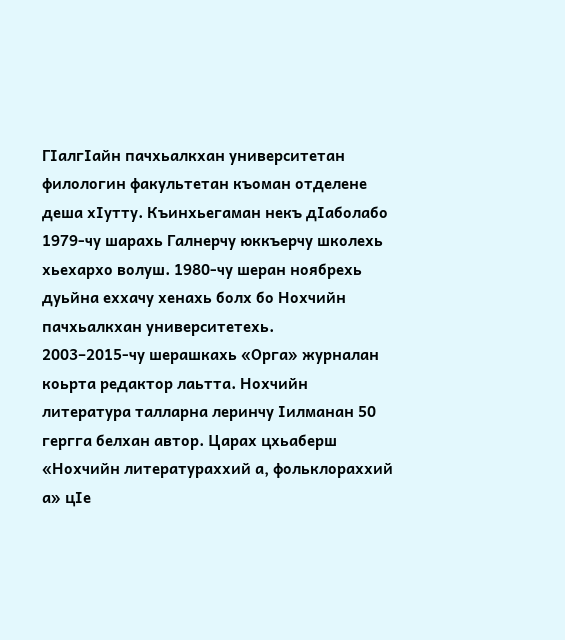ГIалгIайн пачхьалкхан университетан филологин факультетан къоман отделене деша хIутту. Къинхьегаман некъ дIаболабо 1979-чу шарахь Галнерчу юккъерчу школехь хьехархо волуш. 1980-чу шеран ноябрехь дуьйна еххачу хенахь болх бо Нохчийн пачхьалкхан университетехь.
2003–2015-чу шерашкахь «Орга» журналан коьрта редактор лаьтта. Нохчийн литература талларна леринчу Iилманан 50 гергга белхан автор. Царах цхьаберш «Нохчийн литератураххий а, фольклораххий а» цIе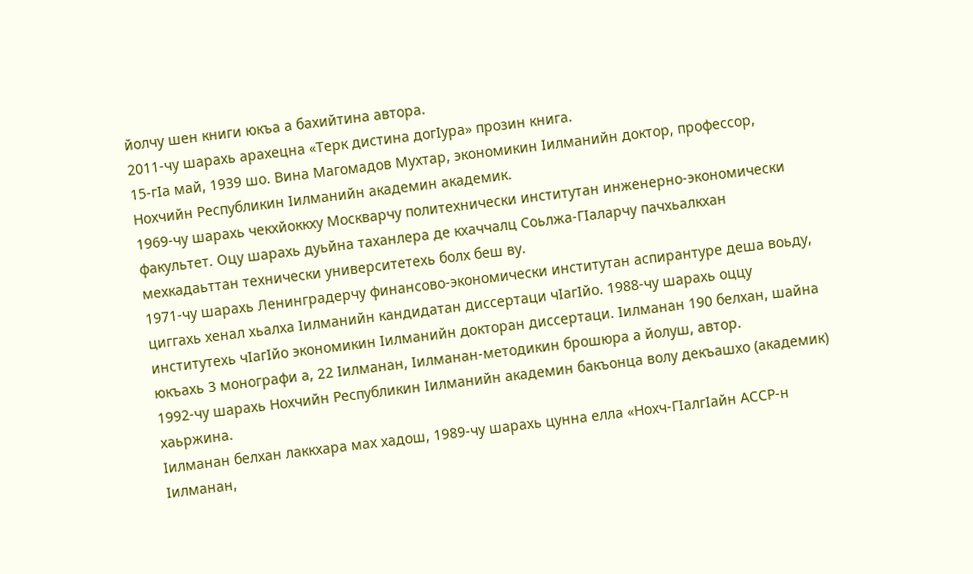йолчу шен книги юкъа а бахийтина автора.
2011-чу шарахь арахецна «Терк дистина догIура» прозин книга.
15-гIа май, 1939 шо. Вина Магомадов Мухтар, экономикин Iилманийн доктор, профессор, Нохчийн Республикин Iилманийн академин академик.
1969-чу шарахь чекхйоккху Москварчу политехнически институтан инженерно-экономически факультет. Оцу шарахь дуьйна таханлера де кхаччалц Соьлжа-ГIаларчу пачхьалкхан мехкадаьттан технически университетехь болх беш ву.
1971-чу шарахь Ленинградерчу финансово-экономически институтан аспирантуре деша воьду, циггахь хенал хьалха Iилманийн кандидатан диссертаци чIагIйо. 1988-чу шарахь оццу институтехь чIагIйо экономикин Iилманийн докторан диссертаци. Iилманан 190 белхан, шайна юкъахь 3 монографи а, 22 Iилманан, Iилманан-методикин брошюра а йолуш, автор.
1992-чу шарахь Нохчийн Республикин Iилманийн академин бакъонца волу декъашхо (академик) хаьржина.
Iилманан белхан лаккхара мах хадош, 1989-чу шарахь цунна елла «Нохч-ГIалгIайн АССР-н Iилманан,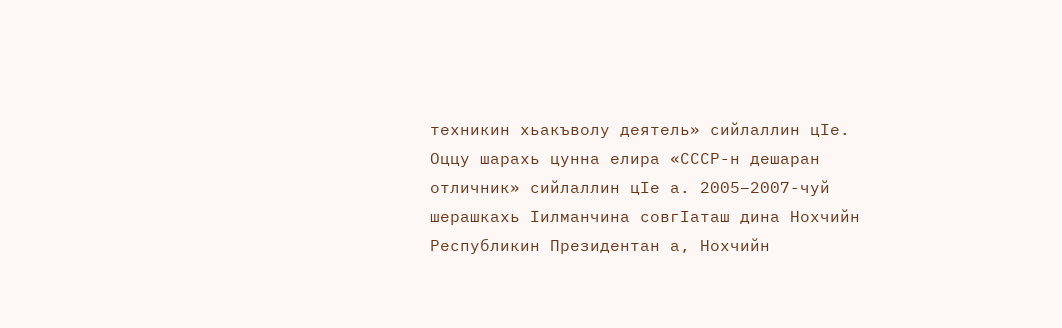техникин хьакъволу деятель» сийлаллин цIе. Оццу шарахь цунна елира «СССР-н дешаран отличник» сийлаллин цIе а. 2005–2007-чуй шерашкахь Iилманчина совгIаташ дина Нохчийн Республикин Президентан а, Нохчийн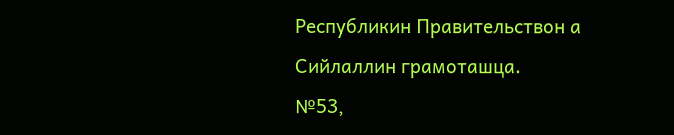Республикин Правительствон а Сийлаллин грамоташца.
№53,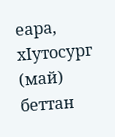еара, хIутосург (май) беттан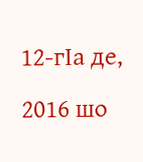12-гIа де, 2016 шо